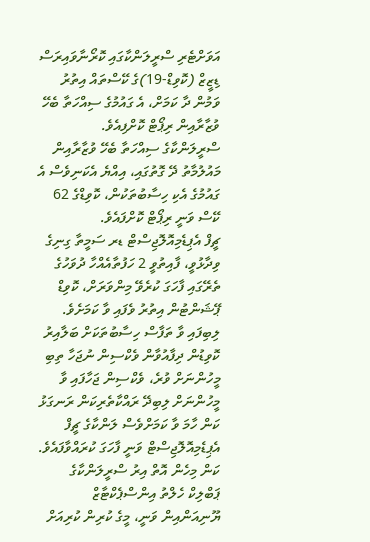އަވަށްޓެރި ސްރީލަންކާގައި ކޮރޯނާވައިރަސް ޑިޒީޒް (ކޮވިޑް-19)ގެ ކޭސްތައް އިތުރު ވަމުން ދާ ކަމަށް، އެ ގައުމުގެ ސިއްހަތާ ބެހޭ ވުޒާރާއިން ރިޕޯޓް ކޮށްފިއެވެ.
ސްރީލަންކާގެ ސިއްހަތާ ބެހޭ ވުޒާރާއިން މައުލުމާތު ދޭ ގޮތުގައި، އިއްޔެ އެކަނިވެސް އެ ގައުމުގެ އެކި ހިސާބުތަކުން، ކޮވިޑްގެ 62 ކޭސް ވަނީ ރިޕޯޓް ކޮށްފައެވެ.
ޗީފް އެޕިޑެމިއޮލޮޖިސްޓް ޑރ ސަމީތާ ގިނިގެ ވިދާޅުވީ، ފާއިތުވީ 2 ހަފުތާއެއްހާ ދުވަހުގެ ތެރޭގައި ފާހަގަ ކުރެވޭ މިންވަރަށް، ކޮވިޑް ޕޭޝަންޓުން އިތުރު ވެފައި ވާ ކަމަށެވެ.
ލިބިފައި ވާ ތަފާސް ހިސާބުތަކަށް ބަލާއިރު ކޮވިޑުން ދިފާއުވާން ވެކްސިން ނުޖަހާ ތިބި މީހުންނަށް ވުރެ، ވެކްސިން ޖަހާފައި ވާ މީހުންނަށް ލިބިދޭ ރައްކާތެރިކަން ރަނގަޅު ކަން ހާމަ ވާ ކަމަށްވެސް ލަންކާގެ ޗީފް އެޕިޑެމިއޮލޮޖިސްޓް ވަނީ ފާހަގަ ކުރައްވާފައެވެ.
ކަން މިހެން އޮތް އިރު ސްރީލަންކާގެ ޕަބްލިކް ހެލްތު އިންސްޕެކްޓާޒް ޔޫނިއަންއިން ވަނީ، މީގެ ކުރިން ކުރިއަށް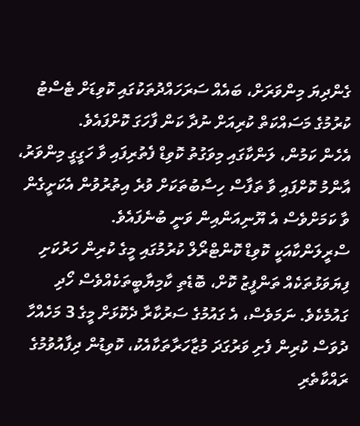ގެންދިޔަ މިންވަރަށް، ބައެއް ސަރަހައްދުތަކުގައި ކޮވިޑަށް ޓެސްޓު ކުރުމުގެ މަސައްކަތް ކުރިއަށް ނުދާ ކަން ފާހަގަ ކޮށްފައެވެ.
އެހެން ކަމުން، ލަންކާގައި މިވަގުތު ކޮވިޑް ފެތުރިފައި ވާ ހަގީގީ މިންވަރު، އާންމު ކޮށްފައި ވާ ތަފާސް ހިސާބުތަކަށް ވުރެ އިތުރުވުން އެކަށީގެން ވާ ކަމަށްވެސް އެ ޔޫނިއަންއިން ވަނީ ބުނެފައެވެ.
ސްރީލަންކާއަކީ ކޮވިޑް ކޮންޓްރޯލް ކުރުމުގައި މީގެ ކުރިން ހަރުކަށި ފިޔަވަޅުތަކެއް ތަންފީޒު ކޮށް، ބޮޑެތި ކާމިޔާބީތަކެއްވެސް ހޯދި ގައުމެކެވެ. ނަމަވެސް، އެ ގައުމުގެ ސަރުކާރާ ދެކޮޅަށް މީގެ 3 މަހެއްހާ ދުވަސް ކުރިން ފެށި ވަރުގަދަ މުޒާހަރާތަކާއެކު، ކޮވިޑުން ދިފާއުވުމުގެ ރައްކާތެރި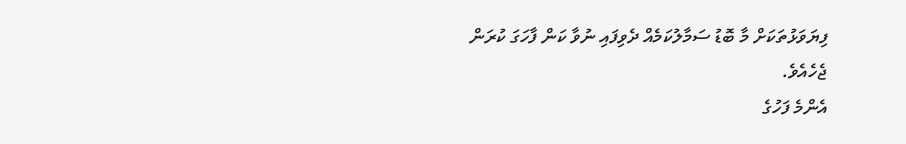ފިޔަވަޅުތަކަށް މާ ބޮޑު ސަމާލުކަމެއް ދެވިފައި ނުވާ ކަން ފާހަގަ ކުރަން ޖެހެއެވެ.
އެންމެ ފަހުގެ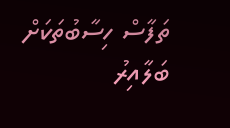ތަފާސް ހިސާބުތަކަށް ބަލާއިރު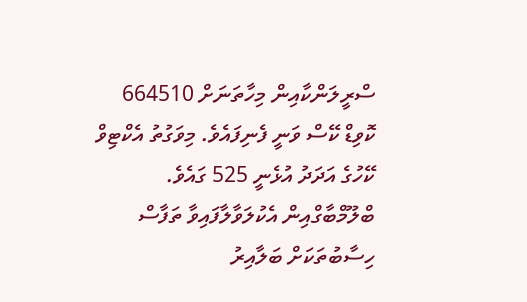ސްރީލަންކާއިން މިހާތަނަށް 664510 ކޮވިޑް ކޭސް ވަނީ ފެނިފައެވެ. މިވަގުތު އެކްޓިވް ކޭހުގެ އަދަދު އުޅެނީ 525 ގައެވެ. ބްލޫމްބާގްއިން އެކުލަވާލާފައިވާ ތަފާސް ހިސާބުތަކަށް ބަލާއިރު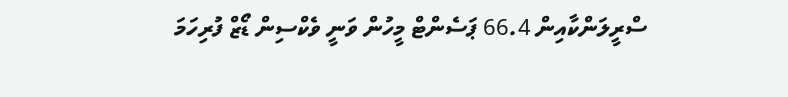ސްރީލަންކާއިން 66.4 ޕަސެންޓް މީހުން ވަނީ ވެކްސިން ޑޯޒް ފުރިހަމަ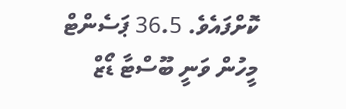ކޮށްފައެވެ. 36.5 ޕަސެންޓް މީހުން ވަނީ ބޫސްޓާ ޑޯޒް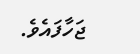ޖަހާފައެވެ.